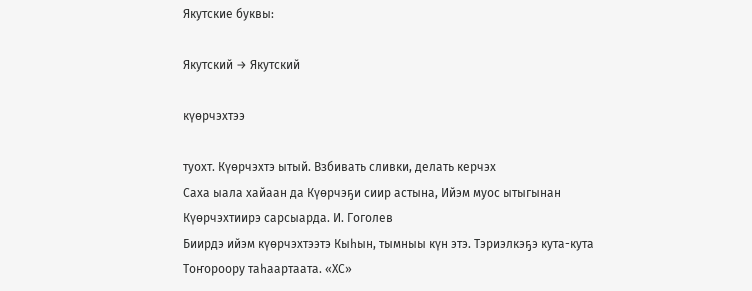Якутские буквы:

Якутский → Якутский

күөрчэхтээ

туохт. Күөрчэхтэ ытый. Взбивать сливки, делать керчэх
Саха ыала хайаан да Күөрчэҕи сиир астына, Ийэм муос ытыгынан Күөрчэхтиирэ сарсыарда. И. Гоголев
Биирдэ ийэм күөрчэхтээтэ Кыһын, тымныы күн этэ. Тэриэлкэҕэ кута-кута Тоҥороору таһаартаата. «ХС»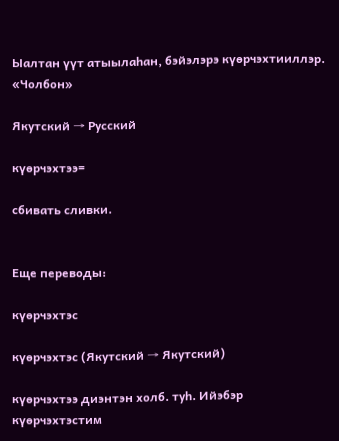Ыалтан үүт атыылаһан, бэйэлэрэ күөрчэхтииллэр. «Чолбон»

Якутский → Русский

күөрчэхтээ=

сбивать сливки.


Еще переводы:

күөрчэхтэс

күөрчэхтэс (Якутский → Якутский)

күөрчэхтээ диэнтэн холб. туһ. Ийэбэр күөрчэхтэстим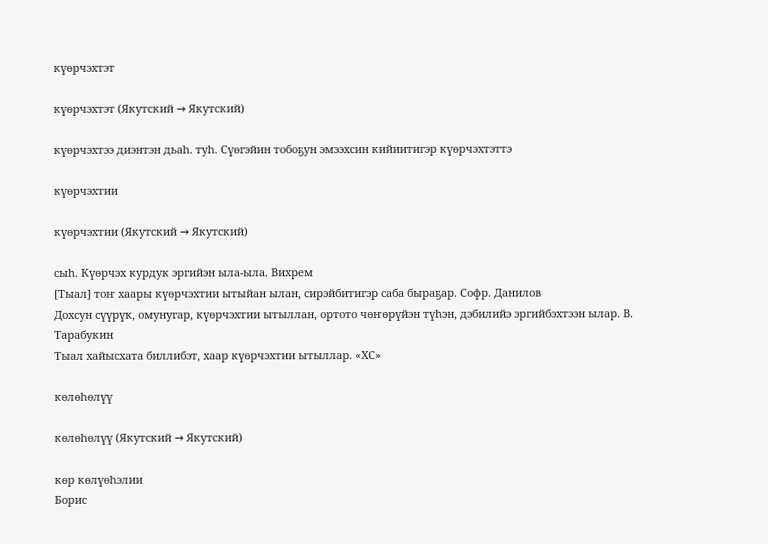күөрчэхтэт

күөрчэхтэт (Якутский → Якутский)

күөрчэхтээ диэнтэн дьаһ. туһ. Сүөгэйин тобоҕун эмээхсин кийиитигэр күөрчэхтэттэ

күөрчэхтии

күөрчэхтии (Якутский → Якутский)

сыһ. Күөрчэх курдук эргийэн ыла-ыла. Вихрем
[Тыал] тоҥ хаары күөрчэхтии ытыйан ылан, сирэйбитигэр саба быраҕар. Софр. Данилов
Дохсун сүүрүк, омунугар, күөрчэхтии ытыллан, ортото чөҥөрүйэн түһэн, дэбилийэ эргийбэхтээн ылар. В. Тарабукин
Тыал хайысхата биллибэт, хаар күөрчэхтии ытыллар. «ХС»

көлөһөлүү

көлөһөлүү (Якутский → Якутский)

көр көлүөһэлии
Борис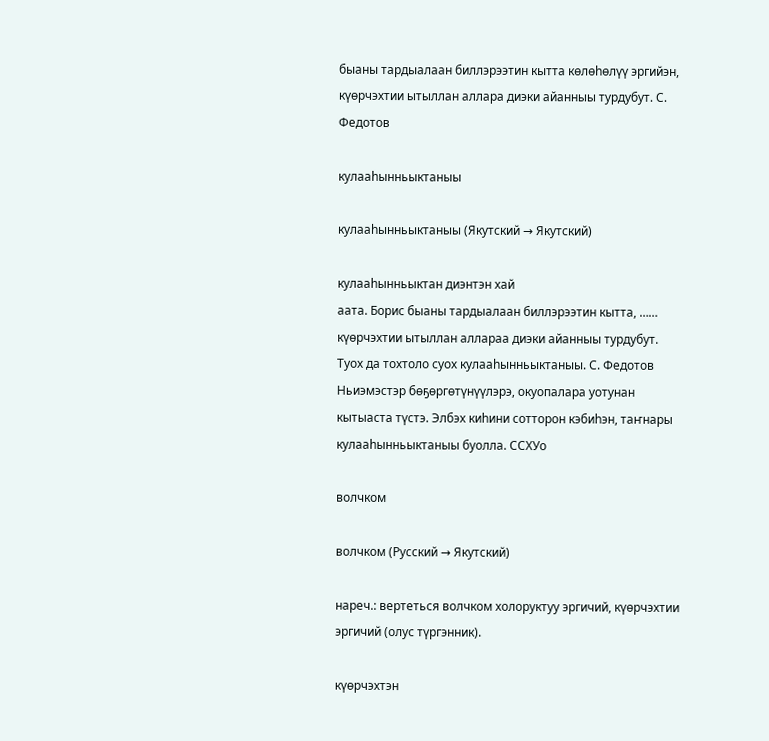быаны тардыалаан биллэрээтин кытта көлөһөлүү эргийэн, күөрчэхтии ытыллан аллара диэки айанныы турдубут. С. Федотов

кулааһынньыктаныы

кулааһынньыктаныы (Якутский → Якутский)

кулааһынньыктан диэнтэн хай
аата. Борис быаны тардыалаан биллэрээтин кытта, …… күөрчэхтии ытыллан аллараа диэки айанныы турдубут. Туох да тохтоло суох кулааһынньыктаныы. С. Федотов
Ньиэмэстэр бөҕөргөтүнүүлэрэ, окуопалара уотунан кытыаста түстэ. Элбэх киһини сотторон кэбиһэн, таҥнары кулааһынньыктаныы буолла. ССХУо

волчком

волчком (Русский → Якутский)

нареч.: вертеться волчком холоруктуу эргичий, күөрчэхтии эргичий (олус түргэнник).

күөрчэхтэн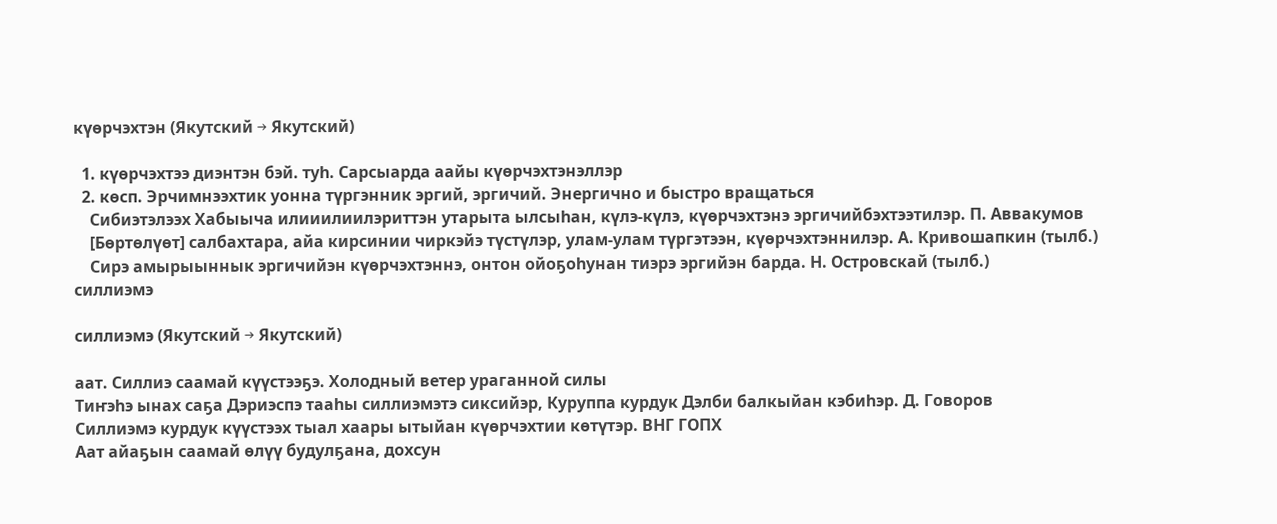күөрчэхтэн (Якутский → Якутский)

  1. күөрчэхтээ диэнтэн бэй. туһ. Сарсыарда аайы күөрчэхтэнэллэр
  2. көсп. Эрчимнээхтик уонна түргэнник эргий, эргичий. Энергично и быстро вращаться
    Сибиэтэлээх Хабыыча илииилиилэриттэн утарыта ылсыһан, күлэ-күлэ, күөрчэхтэнэ эргичийбэхтээтилэр. П. Аввакумов
    [Бөртөлүөт] салбахтара, айа кирсинии чиркэйэ түстүлэр, улам-улам түргэтээн, күөрчэхтэннилэр. А. Кривошапкин (тылб.)
    Сирэ амырыыннык эргичийэн күөрчэхтэннэ, онтон ойоҕоһунан тиэрэ эргийэн барда. Н. Островскай (тылб.)
силлиэмэ

силлиэмэ (Якутский → Якутский)

аат. Силлиэ саамай күүстээҕэ. Холодный ветер ураганной силы
Тиҥэһэ ынах саҕа Дэриэспэ тааһы силлиэмэтэ сиксийэр, Куруппа курдук Дэлби балкыйан кэбиһэр. Д. Говоров
Силлиэмэ курдук күүстээх тыал хаары ытыйан күөрчэхтии көтүтэр. ВНГ ГОПХ
Аат айаҕын саамай өлүү будулҕана, дохсун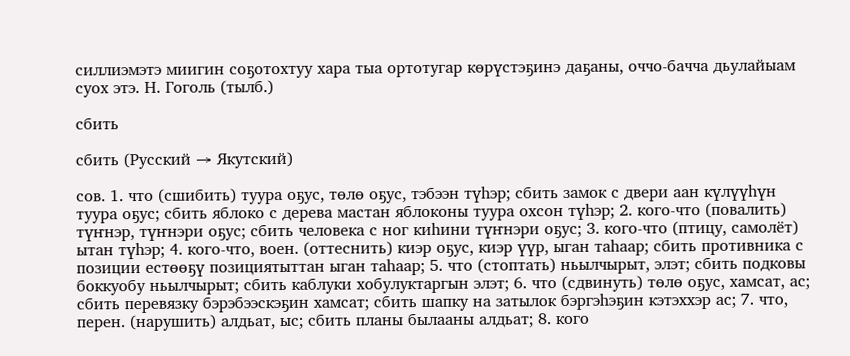силлиэмэтэ миигин соҕотохтуу хара тыа ортотугар көрүстэҕинэ даҕаны, оччо-бачча дьулайыам суох этэ. Н. Гоголь (тылб.)

сбить

сбить (Русский → Якутский)

сов. 1. что (сшибить) туура оҕус, төлө оҕус, тэбээн түһэр; сбить замок с двери аан күлүүһүн туура оҕус; сбить яблоко с дерева мастан яблоконы туура охсон түһэр; 2. кого-что (повалить) түҥнэр, түҥнэри оҕус; сбить человека с ног киһини түҥнэри оҕус; 3. кого-что (птицу, самолёт) ытан түһэр; 4. кого-что, воен. (оттеснить) киэр оҕус, киэр үүр, ыган таһаар; сбить противника с позиции естөөҕү позициятыттан ыган таһаар; 5. что (стоптать) ньылчырыт, элэт; сбить подковы боккуобу ньылчырыт; сбить каблуки хобулуктаргын элэт; 6. что (сдвинуть) төлө оҕус, хамсат, ас; сбить перевязку бэрэбээскэҕин хамсат; сбить шапку на затылок бэргэһэҕин кэтэххэр ас; 7. что, перен. (нарушить) алдьат, ыс; сбить планы былааны алдьат; 8. кого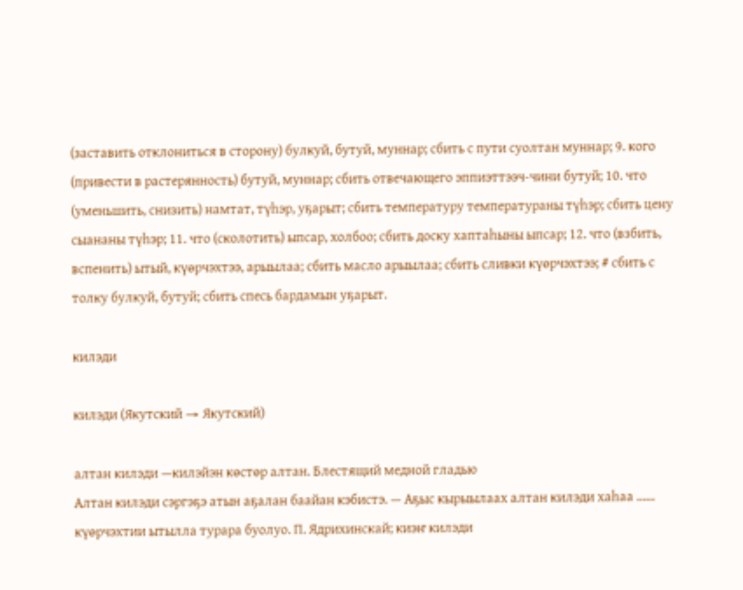(заставить отклониться в сторону) булкуй, бутуй, муннар; сбить с пути суолтан муннар; 9. кого (привести в растерянность) бутуй, муннар; сбить отвечающего эппиэттээч-чини бутуй; 10. что (уменьшить, снизить) намтат, түһэр, уҕарыт; сбить температуру температураны түһэр; сбить цену сыананы түһэр; 11. что (сколотить) ыпсар, холбоо; сбить доску хаптаһыны ыпсар; 12. что (взбить, вспенить) ытый, күөрчэхтээ, арыылаа; сбить масло арыылаа; сбить сливки күөрчэхтээ; # сбить с толку булкуй, бутуй; сбить спесь бардамын уҕарыт.

килэди

килэди (Якутский → Якутский)

алтан килэди —килэйэн көстөр алтан. Блестящий медной гладью
Алтан килэди сэргэҕэ атын аҕалан баайан кэбистэ. — Аҕыс кырыылаах алтан килэди хаһаа …… күөрчэхтии ытылла турара буолуо. П. Ядрихинскай; киэҥ килэди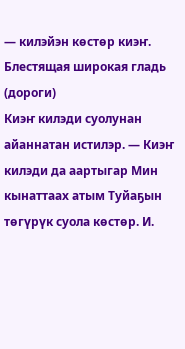— килэйэн көстөр киэҥ. Блестящая широкая гладь (дороги)
Киэҥ килэди суолунан айаннатан истилэр. — Киэҥ килэди да аартыгар Мин кынаттаах атым Туйаҕын төгүрүк суола көстөр. И.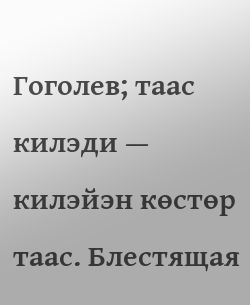Гоголев; таас килэди — килэйэн көстөр таас. Блестящая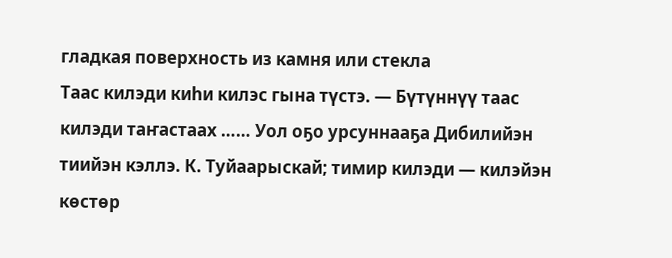гладкая поверхность из камня или стекла
Таас килэди киһи килэс гына түстэ. — Бүтүннүү таас килэди таҥастаах …… Уол оҕо урсуннааҕа Дибилийэн тиийэн кэллэ. К. Туйаарыскай; тимир килэди — килэйэн көстөр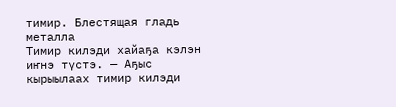тимир. Блестящая гладь металла
Тимир килэди хайаҕа кэлэн иҥнэ түстэ. — Аҕыс кырыылаах тимир килэди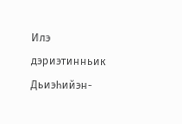Илэ дэриэтинньик Дьиэһийэн-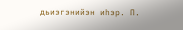дьиэгэнийэн иһэр. П.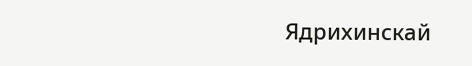Ядрихинскай